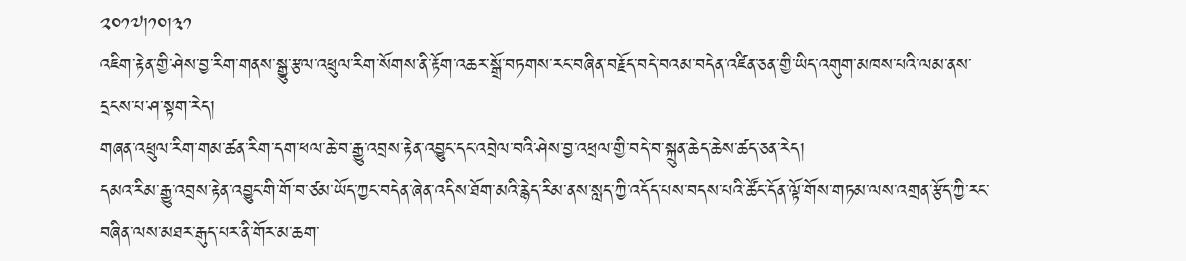༢༠༡༧།༡༠།༣༡
འཇིག་རྟེན་གྱི་ཤེས་བྱ་རིག་གནས་སྒྱུ་རྩལ་འཕྲུལ་རིག་སོགས་ནི་རྟོག་འཆར་སྒྲོ་བཏགས་རང་བཞིན་བརྗོད་བདེ་བའམ་བདེན་འཛིན་ཅན་གྱི་ཡིད་འགུག་མཁས་པའི་ལམ་ནས་དྲངས་པ་ཤ་སྟག་རེད།
གཞན་འཕྲུལ་རིག་གམ་ཚན་རིག་དག་ཕལ་ཆེ་བ་རྒྱུ་འབྲས་རྟེན་འབྱུང་དང་འབྲེལ་བའི་ཤེས་བྱ་འཕྲལ་གྱི་བདེ་བ་སྐྲུན་ཆེད་ཆེས་ཚད་ཅན་རེད།
དམའ་རིམ་རྒྱུ་འབྲས་རྟེན་འབྱུང་གི་གོ་བ་ཙམ་ཡོད་ཀྱང་བདེན་ཞེན་འདིས་ཐོག་མའི་རྙེད་རིམ་ནས་སླད་ཀྱི་འདོད་པས་བདས་པའི་ཚོང་དོན་ལྟོ་གོས་གཏམ་ལས་འགྲན་རྩོད་ཀྱི་རང་བཞིན་ལས་མཐར་རྒུད་པར་ནི་གོར་མ་ཆག་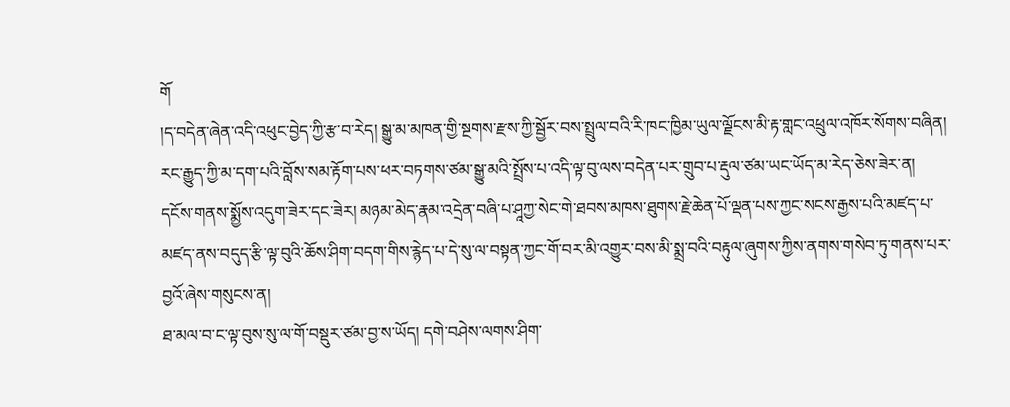གོ
།ད་བདེན་ཞེན་འདི་འཕུང་བྱེད་ཀྱི་རྩ་བ་རེད། སྒྱུ་མ་མཁན་གྱི་སྔགས་རྫས་ཀྱི་སྦྱོར་བས་སྤྲུལ་བའི་རི་ཁང་ཁྱིམ་ཡུལ་ལྗོངས་མི་རྟ་གླང་འཕྲུལ་འཁོར་སོགས་བཞིན།
རང་རྒྱུད་ཀྱི་མ་དག་པའི་བློས་སམ་རྟོག་པས་ཕར་བཏགས་ཙམ་སྒྱུ་མའི་སྤྲོས་པ་འདི་ལྟ་བུ་ལས་བདེན་པར་གྲུབ་པ་རྡུལ་ཙམ་ཡང་ཡོད་མ་རེད་ཅེས་ཟེར་ན།
དངོས་གནས་སྨྱོས་འདུག་ཟེར་དང་ཟེར། མཉམ་མེད་རྣམ་འདྲེན་བཞི་པ་ཤཱཀྱ་སེང་གེ་ཐབས་མཁས་ཐུགས་རྗེ་ཆེན་པོ་ལྡན་པས་ཀྱང་སངས་རྒྱས་པའི་མཛད་པ་མཛད་ནས་བདུད་རྩི་ལྟ་བུའི་ཆོས་ཤིག་བདག་གིས་རྙེད་པ་དེ་སུ་ལ་བསྟན་ཀྱང་གོ་བར་མི་འགྱུར་བས་མི་སྨྲ་བའི་བརྟུལ་ཞུགས་ཀྱིས་ནགས་གསེབ་ཏུ་གནས་པར་བྱའོ་ཞེས་གསུངས་ན།
ཐ་མལ་བ་ང་ལྟ་བུས་སུ་ལ་གོ་བསྡུར་ཙམ་བྱ་ས་ཡོད། དགེ་བཤེས་ལགས་ཤིག་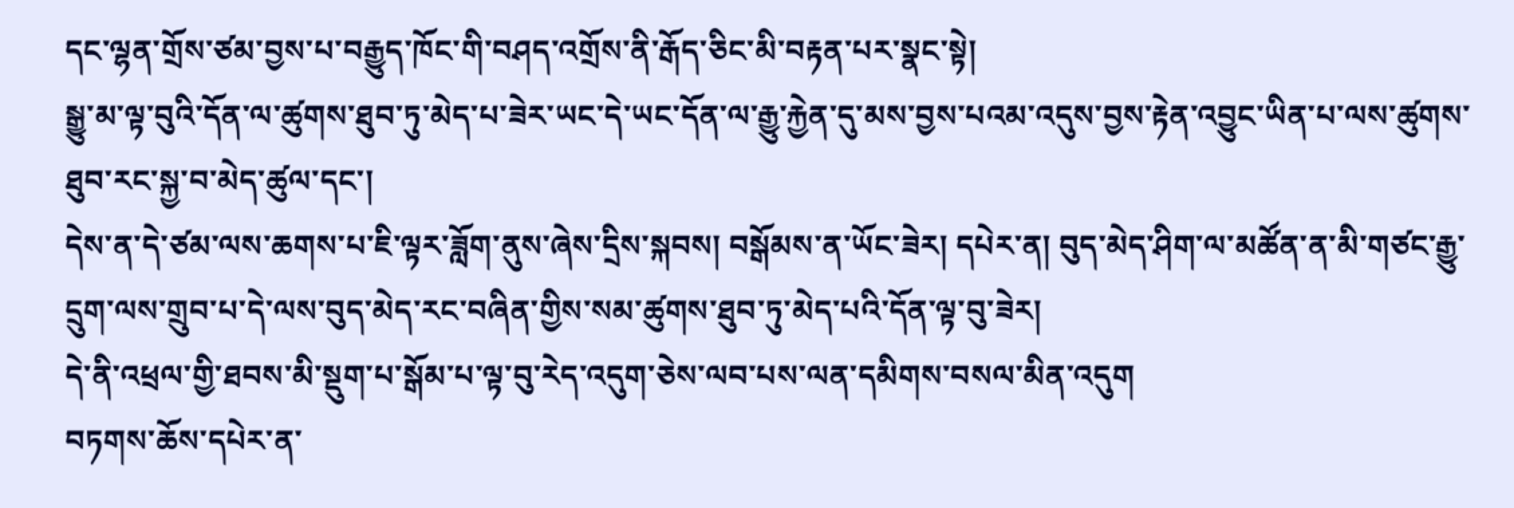དང་ལྷན་གྲོས་ཙམ་བྱས་པ་བརྒྱུད་ཁོང་གི་བཤད་འགྲོས་ནི་རྒོད་ཅིང་མི་བརྟན་པར་སྣང་སྟེ།
སྒྱུ་མ་ལྟ་བུའི་དོན་ལ་ཚུགས་ཐུབ་ཏུ་མེད་པ་ཟེར་ཡང་དེ་ཡང་དོན་ལ་རྒྱུ་རྐྱེན་དུ་མས་བྱས་པའམ་འདུས་བྱས་རྟེན་འབྱུང་ཡིན་པ་ལས་ཚུགས་ཐུབ་རང་སྐྱ་བ་མེད་ཚུལ་དང་།
དེས་ན་དེ་ཙམ་ལས་ཆགས་པ་ཇི་ལྟར་ཟློག་ནུས་ཞེས་དྲིས་སྐབས། བསྒོམས་ན་ཡོང་ཟེར། དཔེར་ན། བུད་མེད་ཤིག་ལ་མཚོན་ན་མི་གཙང་རྒྱུ་དྲུག་ལས་གྲུབ་པ་དེ་ལས་བུད་མེད་རང་བཞིན་གྱིས་སམ་ཚུགས་ཐུབ་ཏུ་མེད་པའི་དོན་ལྟ་བུ་ཟེར།
དེ་ནི་འཕྲལ་གྱི་ཐབས་མི་སྡུག་པ་སྒོམ་པ་ལྟ་བུ་རེད་འདུག་ཅེས་ལབ་པས་ལན་དམིགས་བསལ་མིན་འདུག
བཏགས་ཆོས་དཔེར་ན་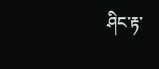ཤིང་རྟ་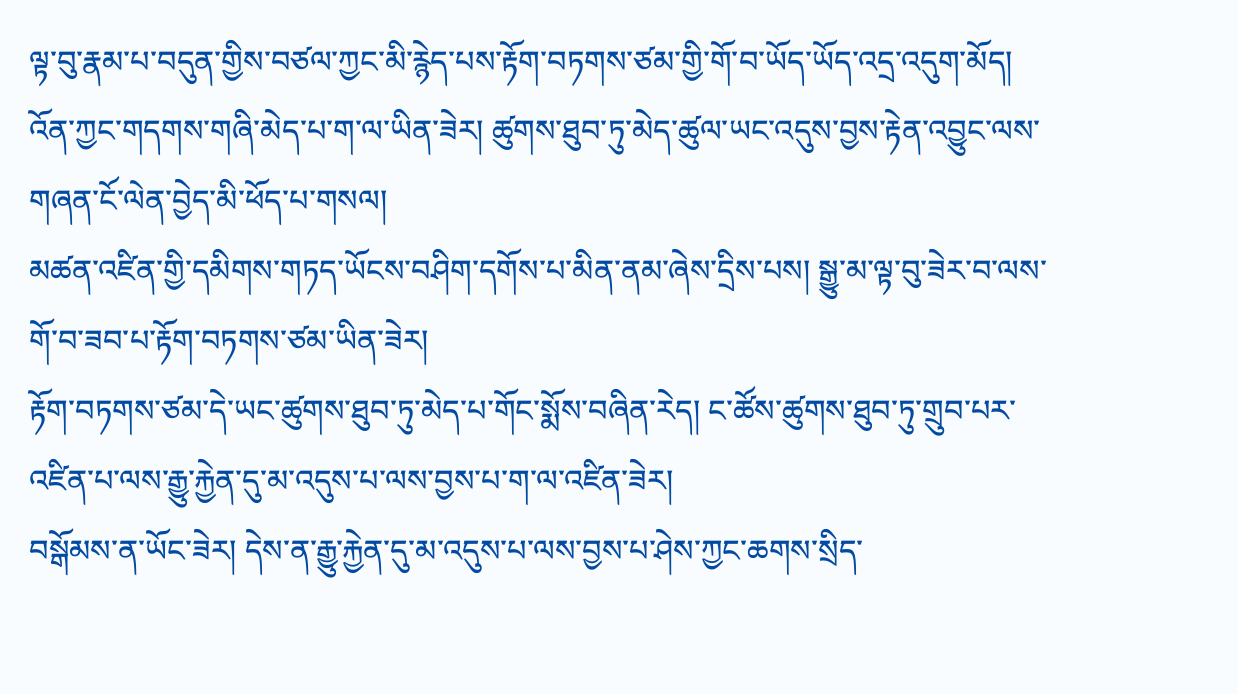ལྟ་བུ་རྣམ་པ་བདུན་གྱིས་བཙལ་ཀྱང་མི་རྙེད་པས་རྟོག་བཏགས་ཙམ་གྱི་གོ་བ་ཡོད་ཡོད་འདྲ་འདུག་མོད།
འོན་ཀྱང་གདགས་གཞི་མེད་པ་ག་ལ་ཡིན་ཟེར། ཚུགས་ཐུབ་ཏུ་མེད་ཚུལ་ཡང་འདུས་བྱས་རྟེན་འབྱུང་ལས་གཞན་ངོ་ལེན་བྱེད་མི་ཕོད་པ་གསལ།
མཚན་འཛིན་གྱི་དམིགས་གཏད་ཡོངས་བཤིག་དགོས་པ་མིན་ནམ་ཞེས་དྲིས་པས། སྒྱུ་མ་ལྟ་བུ་ཟེར་བ་ལས་གོ་བ་ཟབ་པ་རྟོག་བཏགས་ཙམ་ཡིན་ཟེར།
རྟོག་བཏགས་ཙམ་དེ་ཡང་ཚུགས་ཐུབ་ཏུ་མེད་པ་གོང་སྨོས་བཞིན་རེད། ང་ཚོས་ཚུགས་ཐུབ་ཏུ་གྲུབ་པར་འཛིན་པ་ལས་རྒྱུ་རྐྱེན་དུ་མ་འདུས་པ་ལས་བྱས་པ་ག་ལ་འཛིན་ཟེར།
བསྒོམས་ན་ཡོང་ཟེར། དེས་ན་རྒྱུ་རྐྱེན་དུ་མ་འདུས་པ་ལས་བྱས་པ་ཤེས་ཀྱང་ཆགས་སྲིད་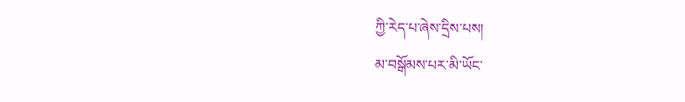ཀྱི་རེད་པ་ཞེས་དྲིས་པས།
མ་བསྒོམས་པར་མི་ཡོང་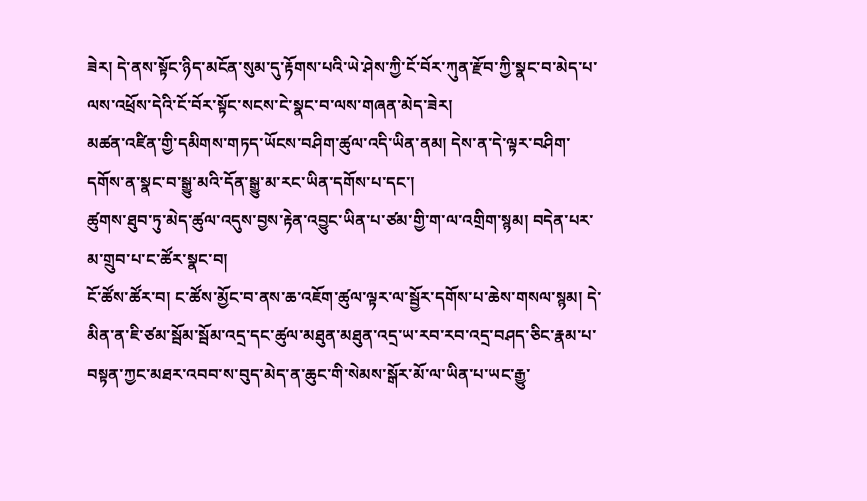ཟེར། དེ་ནས་སྟོང་ཉིད་མངོན་སུམ་དུ་རྟོགས་པའི་ཡེ་ཤེས་ཀྱི་ངོ་བོར་ཀུན་རྫོབ་ཀྱི་སྣང་བ་མེད་པ་ལས་འཕྲོས་དེའི་ངོ་བོར་སྟོང་སངས་ངེ་སྣང་བ་ལས་གཞན་མེད་ཟེར།
མཚན་འཛིན་གྱི་དམིགས་གཏད་ཡོངས་བཤིག་ཚུལ་འདི་ཡིན་ནམ། དེས་ན་དེ་ལྟར་བཤིག་དགོས་ན་སྣང་བ་སྒྱུ་མའི་དོན་སྒྱུ་མ་རང་ཡིན་དགོས་པ་དང་།
ཚུགས་ཐུབ་ཏུ་མེད་ཚུལ་འདུས་བྱས་རྟེན་འབྱུང་ཡིན་པ་ཙམ་གྱི་ག་ལ་འགྲིག་སྙམ། བདེན་པར་མ་གྲུབ་པ་ང་ཚོར་སྣང་བ།
ངོ་ཚོས་ཚོར་བ། ང་ཚོས་མྱོང་བ་ནས་ཆ་འཇོག་ཚུལ་ལྟར་ལ་སྦྱོར་དགོས་པ་ཆེས་གསལ་སྙམ། དེ་མིན་ན་ཇི་ཙམ་སྦོམ་སྦོམ་འདྲ་དང་ཚུལ་མཐུན་མཐུན་འདྲ་ཡ་རབ་རབ་འདྲ་བཤད་ཅིང་རྣམ་པ་བསྟན་ཀྱང་མཐར་འབབ་ས་བུད་མེད་ན་ཆུང་གི་སེམས་སྒོར་མོ་ལ་ཡིན་པ་ཡང་རྒྱུ་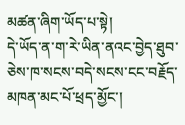མཚན་ཞིག་ཡོད་པ་སྟེ།
དེ་ཡོད་ན་ག་རེ་ཡིན་ནའང་བྱེད་ཐུབ་ཅེས་ཁ་སངས་བདེ་སངས་ངང་བརྗོད་མཁན་མང་པོ་ཕྲད་མྱོང་།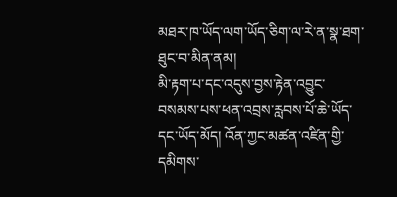མཐར་ཁ་ཡོད་ལག་ཡོད་ཅིག་ལ་རེ་ན་སྣ་ཐག་ཐུང་བ་མིན་ནམ།
མི་རྟག་པ་དང་འདུས་བྱས་རྟེན་འབྱུང་བསམས་པས་ཕན་འབྲས་རླབས་པོ་ཆེ་ཡོད་དང་ཡོད་མོད། འོན་ཀྱང་མཚན་འཛིན་གྱི་དམིགས་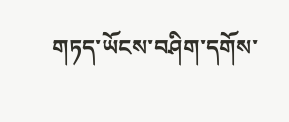གཏད་ཡོངས་བཤིག་དགོས་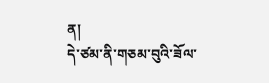ན།
དེ་ཙམ་ནི་གཅམ་བུའི་ཟོལ་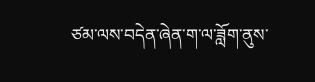ཙམ་ལས་བདེན་ཞེན་ག་ལ་ཟློག་ནུས་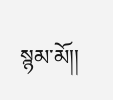སྙམ་མོ།།